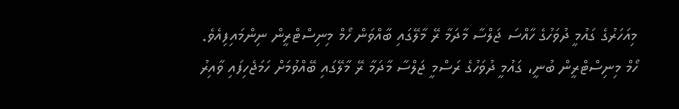މިއަހަރުގެ ގައުމީ ދުވަހުގެ ހާއްސަ ޖަލްސާ މާދަމާ ރޭ މާލޭގައި ބާއްވަން ހޯމް މިނިސްޓްރީން ނިންމައިފިއެވެ.
ހޯމް މިނިސްޓްރީން ބުނީ، ގައުމީ ދުވަހުގެ ރަސްމީ ޖަލްސާ މާދަމާ ރޭ މާލޭގައި ބޭއްވުމަށް ހަމަޖެހިފައި ވާއިރު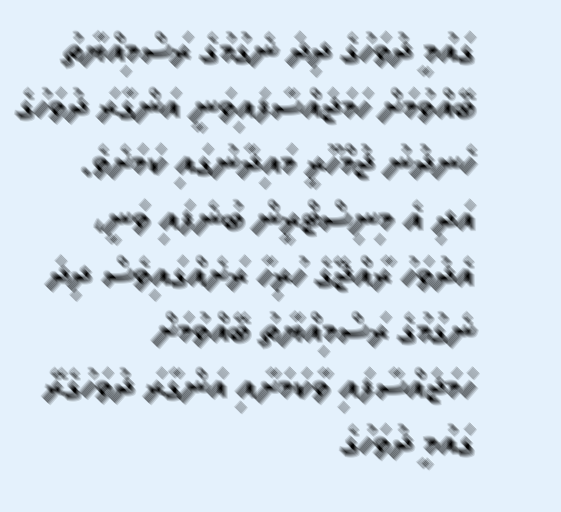ގައުމީ ދުވަހުގެ ދިދަ ނެގުމުގެ ރަސްމިއްޔާތު ބޭއްވުމަށް ހަމަޖައްސާފައިވަނީ އަންގާރަ ދުވަހުގެ ހެނދުނު ޖުމްހޫރީ މައިދާނުގައި ކަމަށެވެ.
އަދި އެ މިނިސްޓްރީން ބުނެފައި ވަނީ، އެދުވަހު ރާއްޖޭގެ ހުރިހާ ރަށެއްގައިވެސް ދިދަ ނެގުމުގެ ރަސްމިއްޔާތު ބޭއްވުމަށް ހަމަޖައްސާފައި ވާކަމަށާއި އަންގާރަ ދުވަހުގެރޭ ގައުމީ ދުވަހުގެ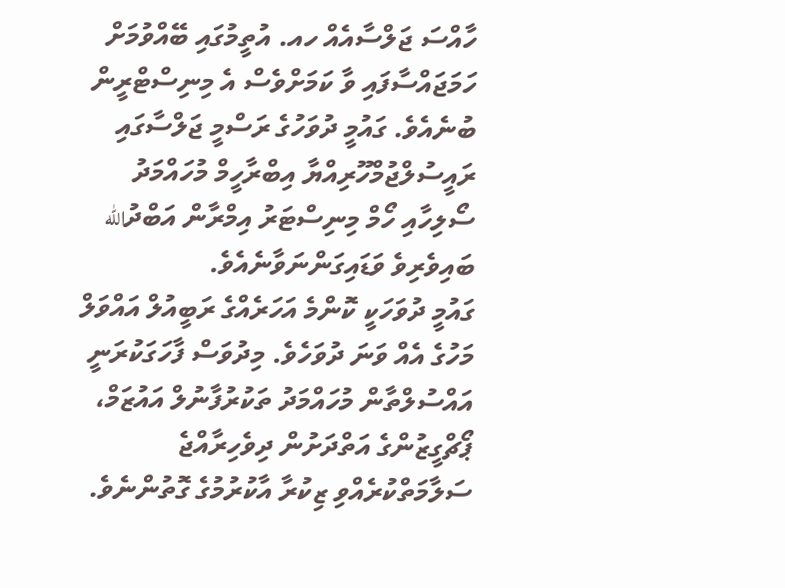ހާއްސަ ޖަލްސާއެއް ހއ. އުތީމުގައި ބޭއްވުމަށް ހަމަޖައްސާފައި ވާ ކަމަށްވެސް އެ މިނިސްޓްރީން ބުނެއެވެ. ގައުމީ ދުވަހުގެ ރަސްމީ ޖަލްސާގައި ރައީސުލްޖުމްހޫރިއްޔާ އިބްރާހީމް މުހައްމަދު ސޯލިހާއި ހޯމް މިނިސްޓަރު އިމްރާން އަބްދުالله ބައިވެރިވެ ވަޑައިގަންނަވާނެއެވެ.
ގައުމީ ދުވަހަކީ ކޮންމެ އަހަރެއްގެ ރަބީއުލް އައްވަލް މަހުގެ އެއް ވަނަ ދުވަހެވެ. މިދުވަސް ފާހަގަކުރަނީ އައްސުލްތާން މުހައްމަދު ތަކުރުފާނުލް އައުޒަމް، ޕޯޗްގީޒުންގެ އަތްދަށުން ދިވެހިރާއްޖެ ސަލާމަތްކުރެއްވި ޒިކުރާ އާކުރުމުގެ ގޮތުންނެވެ.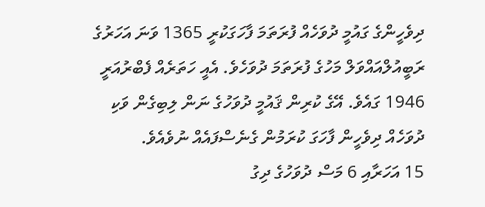ދިވެހީންގެ ގައުމީ ދުވަހެއް ފުރަތަމަ ފާހަގަކުރީ 1365 ވަނަ އަހަރުގެ ރަބީއުލްއައްވަލް މަހުގެ ފުރަތަމަ ދުވަހެވެ. އެއީ ހަތަރެއް ފެބްރުއަރީ 1946 ގައެވެ. އޭގެ ކުރިން ޤައުމީ ދުވަހުގެ ނަން ލިބިގެން ވަކި ދުވަހެއް ދިވެހީން ފާހަގަ ކުރަމުން ގެނެސްފައެއް ނުވެއެވެ.
15 އަހަރާއި 6 މަސް ދުވަހުގެ ދިގު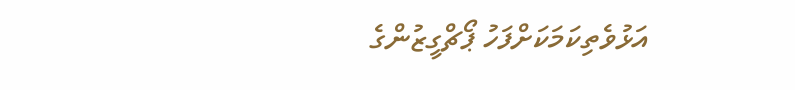އަޅުވެތިކަމަކަށްފަހު ޕޯޗްގީޒުންގެ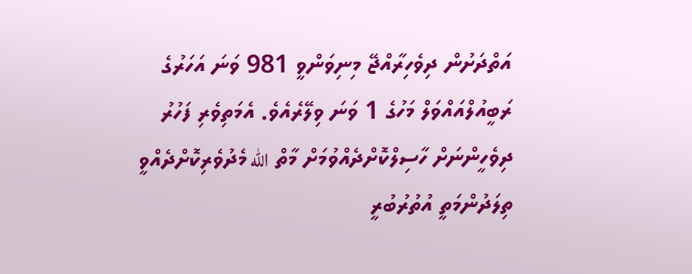އަތްދަށުން ދިވެހިރާއްޖޭ މިނިވަންވީ 981 ވަނަ އަހަރުގެ ރަބީއުލްއައްވަލް މަހުގެ 1 ވަނަ ވިލޭރެއެވެ. އެމަތިވެރި ފަހުރު ދިވެހީންނަށް ހާސިލްކޮށްދެއްވުމަށް މާތް الله މެދުވެރިކޮށްދެއްވީ ތިލަދުންމަތީ އުތުރުބުރީ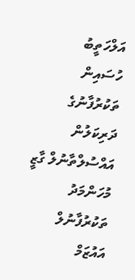އަލްހަތީބު ހުސައިން ތަކުރުފާނުގެ ދަރިކަލުން އައްސުލްތާނުލް ގާޒީ މުހަންމަދު ތަކުރުފާނުލް އައުޒަމް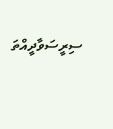ސިރީސަވާދީއްތަ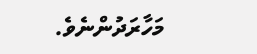މަހާރަދުންނެވެ.